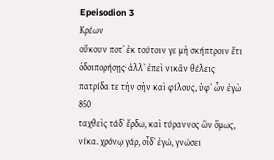Epeisodion 3
Κρέων
οὔκουν ποτʼ ἐκ τούτοιν γε μὴ σκήπτροιν ἔτι
ὁδοιπορήσῃς· ἀλλʼ ἐπεὶ νικᾶν θέλεις
πατρίδα τε τὴν σὴν καὶ φίλους, ὑφʼ ὧν ἐγὼ
850
ταχθεὶς τάδʼ ἔρδω, καὶ τύραννος ὢν ὅμως,
νίκα. χρόνῳ γάρ, οἶδʼ ἐγώ, γνώσει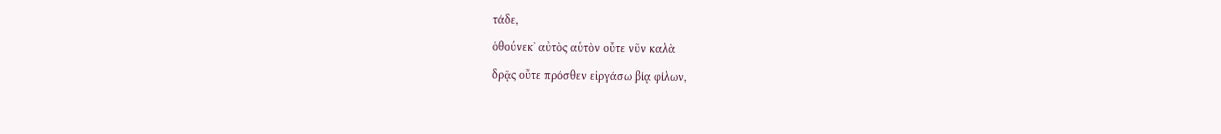τάδε,
ὁθούνεκʼ αὐτὸς αὑτὸν οὔτε νῦν καλὰ
δρᾷς οὔτε πρόσθεν εἰργάσω βίᾳ φίλων,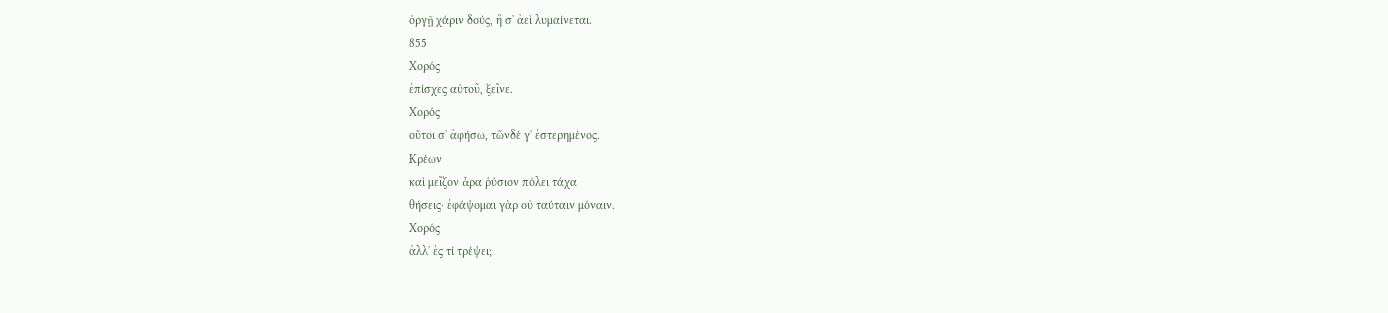ὀργῇ χάριν δούς, ἥ σʼ ἀεὶ λυμαίνεται.
855
Χορός
ἐπίσχες αὐτοῦ, ξεῖνε.
Χορός
οὔτοι σʼ ἀφήσω, τῶνδέ γʼ ἐστερημένος.
Κρέων
καὶ μεῖζον ἆρα ῥύσιον πόλει τάχα
θήσεις· ἐφάψομαι γὰρ οὐ ταύταιν μόναιν.
Χορός
ἀλλʼ ἐς τί τρέψει;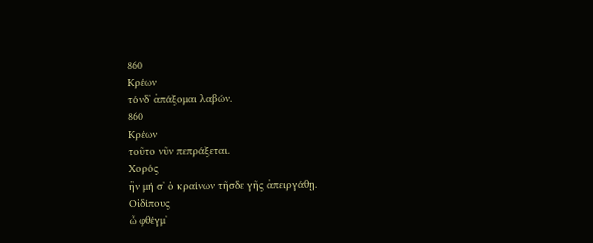860
Κρέων
τόνδʼ ἀπάξομαι λαβών.
860
Κρέων
τοῦτο νῦν πεπράξεται.
Χορός
ἢν μή σʼ ὁ κραίνων τῆσδε γῆς ἀπειργάθῃ.
Οἰδίπους
ὦ φθέγμʼ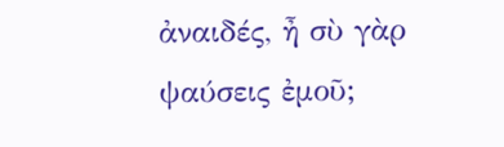ἀναιδές, ἦ σὺ γὰρ ψαύσεις ἐμοῦ;